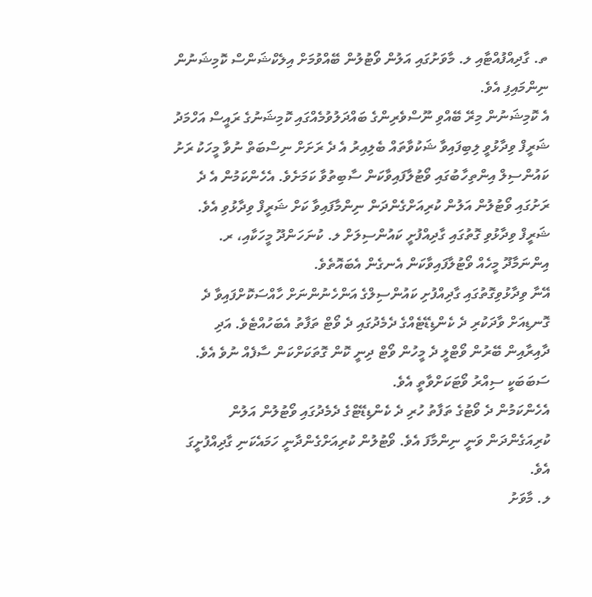ތ. ގާދިއްފުއްޓާއި ލ. މާވަށުގައި އަލުން ވޯޓުލުން ބޭއްވުމަށް އިލެކްޝަންސް ކޮމިޝަނުން ނިންމައިފި އެވެ.
އެ ކޮމިޝަނުން މިރޭ ބޭއްވި ނޫސްވެރިންގެ ބައްދަލުވުމެއްގައި ކޮމިޝަނުގެ ރައީސް އަހްމަދު ޝަރީފް ވިދާޅުވީ ލިބިފައިވާ ޝަކުވާތައް ބެލިއިރު އެ ދެ ރަށަށް ނިސްބަތް ނުވާ މީހަކު ރަށު ކައުންސިލް އިންތިހާބުގައި ވޯޓުލާފައިވާކަން ސާބިތުވާ ކަމަށެވެ. އެހެންކަމުން އެ ދެ ރަށުގައި ވޯޓުލުން އަލުން ކުރިއަށްގެންދަން ނިންމާފައިވާ ކަށް ޝަރީފް ވިދާޅުވި އެވެ.
ޝަރީފް ވިދާޅުވި ގޮތުގައި ގާދިއްފުށީ ކައުންސިލަށް ލ. ކުނަހަންދޫ މީހަކާއި، ރ. އިންނަމާދޫ މީހެއް ވޯޓުލާފައިވާކަން އެނގެން އެބައޮތެވެ.
އޭނާ ވިދާޅުވިގޮތުގައި ގާދިއްފުށި ކައުންސިލްގެ އަންހެނުންނަށް ހާއްސަކޮށްފައިވާ ދެ ގޮނޑިއަށް ވާދަކުރި ދެ ކެންޑިޑޭޓެއްގެ ދެމެދުގައި ދެ ވޯޓް ތަފާތު އެބަހުއްޓެވެ. އަދި ދާއިރާއިން ބޭރުން ވޯޓްލީ ދެ މީހުން ވޯޓް ދިނީ ކޮން ގޮތަކަށްކަން ސާފެއް ނުވެ އެވެ. ސަބަބަކީ ސިއްރު ވޯޓަކަށްވާތީ އެވެ.
އެހެންކަމުން ދެ ވޯޓުގެ ތަފާތު ހުރި ދެ ކެންޑިޑޭޓްގެ ދެމެދުގައި ވޯޓުލުން އަލުން ކުރިއަގެންދަން ވަނީ ނިންމާފަ އެވެ. ވޯޓުލުން ކުރިއަށްގެންދާނީ ހަމައެކަނި ގާދިއްފުށީގަ އެވެ.
ލ. މާވަށު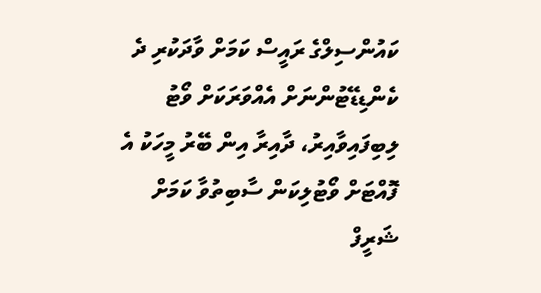ކައުންސިލްގެ ރައީސް ކަމަށް ވާދަކުރި ދެ ކެންޑިޑޭޓުންނަށް އެއްވަރަކަށް ވޯޓު ލިބިފައިވާއިރު، ދާއިރާ އިން ބޭރު މީހަކު އެ ފޮއްޓަށް ވޯޓުލިކަން ސާބިތުވާ ކަމަށް ޝަރީފް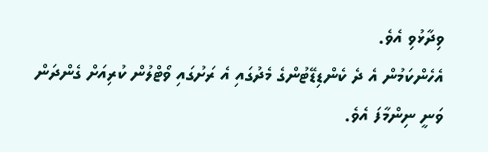ވިދާޅުވި އެވެ.
އެހެންކަމުން އެ ދެ ކެންޑިޑޭޓުންގެ މެދުގައި އެ ރަށުގައި ވޯޓްލުން ކުރިއަށް ގެންދަން ވަނީ ނިންމާފަ އެވެ.